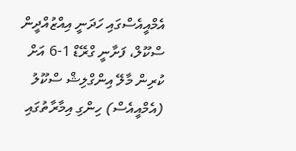އެމްއީއެސްގައި ހަދަނީ އިއްޒުއްދީން ސްކޫލް، ފަށާނީ ގްރޭޑް 1-6 އަށް
ކުރިން މާލޭ އިންގްލިޝް ސްކޫލު (އެމްއީއެސް) ހިންގި އިމާރާތުގައި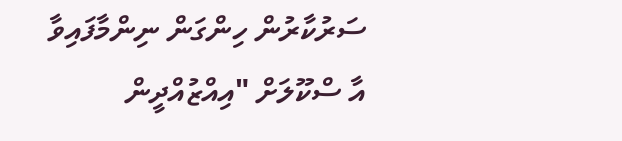ސަރުކާރުން ހިންގަން ނިންމާފައިވާ އާ ސްކޫލަށް "އިއްޒުއްދީން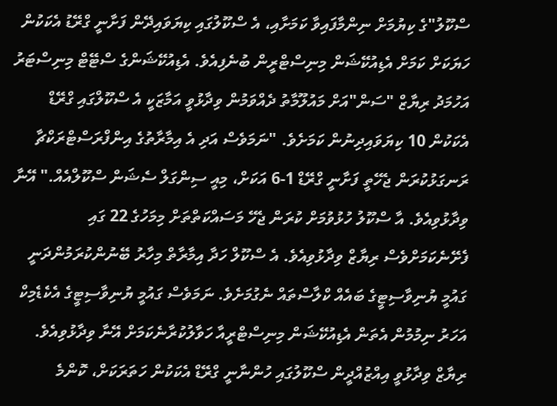ސްކޫލު"ގެ ކިޔުމަށް ނިންމާފައިވާ ކަމަށާއި، އެ ސްކޫލުގައި ކިޔަވައިދޭން ފަށާނީ ގްރޭޑު އެކަކުން ހަޔަކަށް ކަމަށް އެޑިއުކޭޝަން މިނިސްޓްރީން ބުނެފިއެވެ. އެޑިއުކޭޝަންގެ ސްޓޭޓް މިނިސްޓަރު އަހުމަދު ރިޔާޒް "ސަން"އަށް މައުލޫމާތު ދެއްވަމުން ވިދާޅުވީ އަމާޒަކީ އެ ސްކޫލްގައި ގްރޭޑް އެކަކުން 10 ކިޔަވައިދިނުން ކަމަށެވެ. "ނަމަވެސް އަދި އެ އިމާރާތުގެ އިންފްރަސްޓްރަކްޗާ ރަނގަޅުކުރަން ޖެހޭތީ ފަށާނީ ގްރޭޑް 1-6 އަކަށް، މިއީ ސިންގަލް ސެޝަން ސްކޫލްއެއް." އޭނާ ވިދާޅުވިއެވެ. އާ ސްކޫލު ހުޅުވުމަށް ކުރަން ޖެހޭ މަސައްކަތްތަށް މިމަހުގެ 22 ގައި ފެށޭނެކަމަށްވެސް ރިޔާޒް ވިދާޅުވިއެވެ. އެ ސްކޫލް ހަދާ އިމާރާތް މިހާރު ބޭނުންކުރަމުންދަނީ ގައުމީ ޔުނިވާސިޓީގެ ބައެއް ކްލާސްތައް ނެގުމަށެވެ. ނަމަވެސް ގައުމީ ޔުނިވާސިޓީގެ އެކެޑެމިކް އަހަރު ނިމުމުން އެތަން އެޑިއުކޭޝަން މިނިސްޓްރީއާ ހަވާލުކުރާނެކަމަށް އޭނާ ވިދާޅުވިއެވެ. ރިޔާޒް ވިދާޅުވީ އިއްޒުއްދީން ސްކޫލުގައި ހުންނާނީ ގްރޭޑް އެކަކުން ހަތަރަކަށް، ކޮންމެ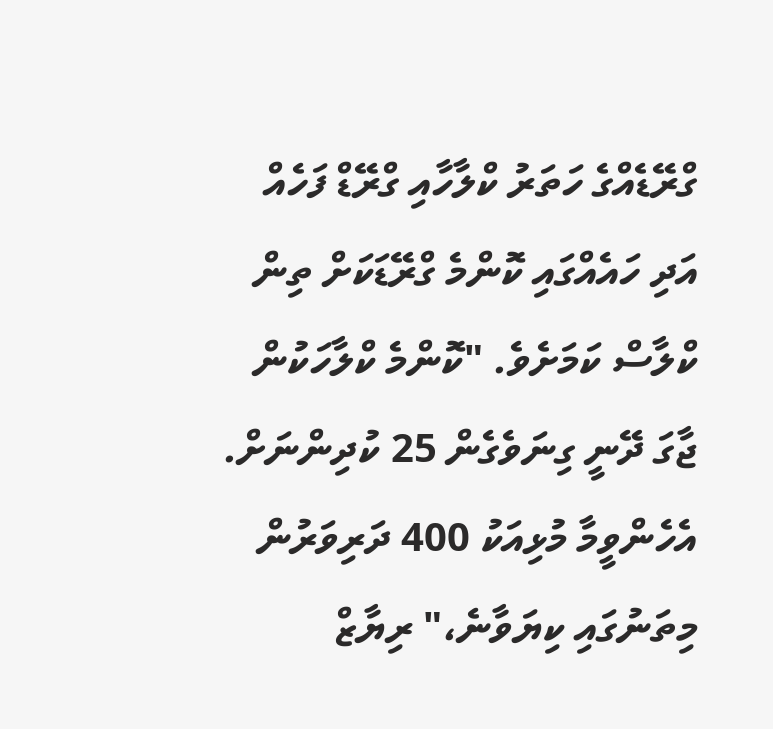ގްރޭޑެއްގެ ހަތަރު ކްލާހާއި ގްރޭޑް ފަހެއް އަދި ހައެއްގައި ކޮންމެ ގްރޭޑަކަށް ތިން ކްލާސް ކަމަށެވެ. "ކޮންމެ ކްލާހަކުން ޖާގަ ދޭނީ ގިނަވެގެން 25 ކުދިންނަށް. އެހެންވީމާ މުޅިއަކު 400 ދަރިވަރުން މިތަނުގައި ކިޔަވާނެ،" ރިޔާޒް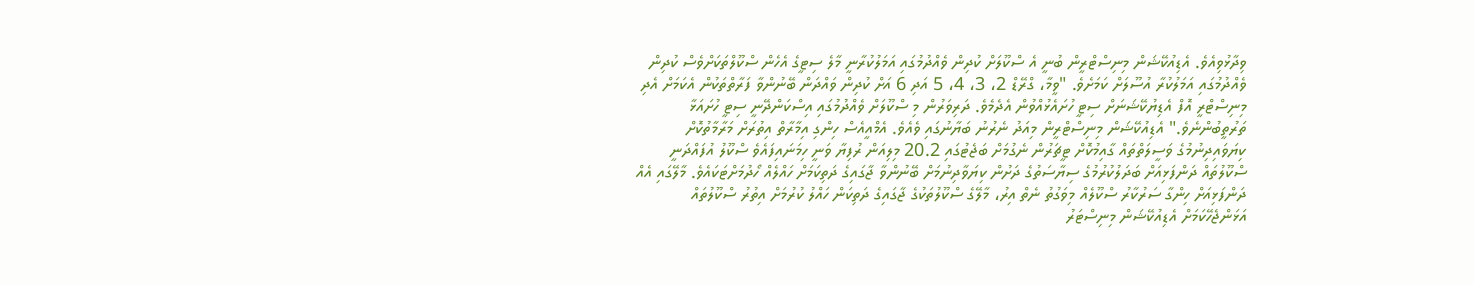ވިދާޅުވިއެވެ. އެޑިއުކޭޝަން މިނިސްޓްރީން ބުނީ އެ ސްކޫލަށް ކުދިން ވެއްދުމުގައި އަމަލުކުރާނީ މާލެ ސިޓީގެ އެހެން ސްކޫލްތަކަށްވެސް ކުދިން ވެއްދުމުގައި އަމަލުކުރާ އުސޫލަށް ކަމަށެވެ. "ވީމާ، ގްރޭޑް 2، 3، 4، 5 އަދި 6 އަށް ކުދިން ވައްދަން ބޭނުންވާ ފަރާތްތަކުން އެކަމަށް އެދި މިނިސްޓްރީ އޮފް އެޑިޔުކޭޝަނަށް ސިޓީ ހުށައެޅުއްވުން އެދެމެވެ. ދަރިވަރުން މި ސްކޫލަށް ވެއްދުމުގައި އިސްކަންދޭނީ ސިޓީ ހުށައަޅާ ތަރުތީބުންނެވެ." އެޑިއުކޭޝަން މިނިސްޓްރީން މިއަދު ނެރުނު ބަޔާނުގައި ވެއެވެ. އެމްއީއެސް ހިންގި އިމާރާތް އިތުރަށް މަރާމާތުކޮށް ކިޔަވައިދިނުމުގެ ވަސީލަތްތައް ގާއިމުކޮށް ޓީޗަރުން ނެގުމަށް ބަޖެޓުގައި 20.2 މިލިއަން ރުފިޔާ ވަނީ ހިމަނައިފައެވެ ސްކޫލު އުފައްދަނީ ސްކޫލުތައް ދަންފަޅިއަށް ބަދަލުކުރުމުގެ ސިޔާސަތުގެ ދަށުން ކިޔަވާދިނުމަށް ބޭނުންވާ ޖާގައިގެ ދަތިކަމަށް ހައްލެއް ހޯދުމަށްޓަކައެވެ. މާލޭގައި އެއް ދަންފަޅިއަށް ހިންގާ ސަރުކާރު ސްކޫލެއް މިވަގުތު ނެތް އިރު، މާލޭގެ ސްކޫލުތަކުގެ ޖާގައިގެ ދަތިކަން ހައްލު ކުރުމަށް އިތުރު ސްކޫލުތައް އަޅަންޖެހޭކަމަށް އެޑިއުކޭޝަން މިނިސްޓަރު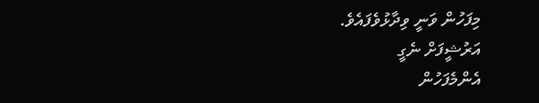މިފަހުން ވަނީ ވިދާޅުވެފައެވެ.
އަރުޝީފަށް ނެގީ
އެންމެފަހުން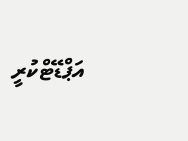އަޕްޑޭޓްކުރީ